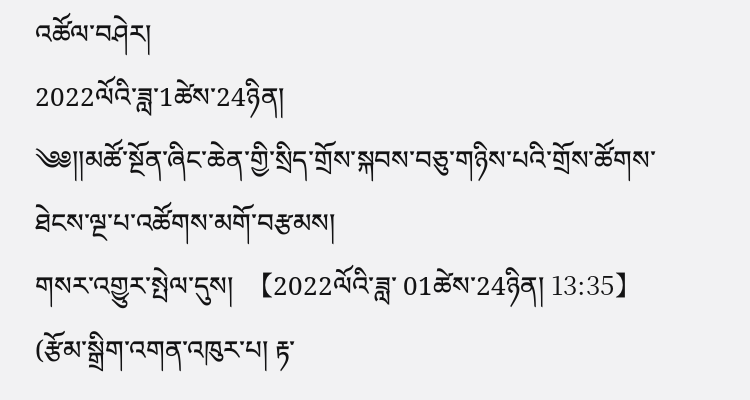འཚོལ་བཤེར།
2022ལོའི་ཟླ་1ཚེས་24ཉིན།
༄༅།།མཚོ་སྔོན་ཞིང་ཆེན་གྱི་སྲིད་གྲོས་སྐབས་བཅུ་གཉིས་པའི་གྲོས་ཚོགས་ཐེངས་ལྔ་པ་འཚོགས་མགོ་བརྩམས།
གསར་འགྱུར་སྤེལ་དུས།  【2022ལོའི་ཟླ་ 01ཚེས་24ཉིན། 13:35】   (རྩོམ་སྒྲིག་འགན་འཁུར་པ། རྟ་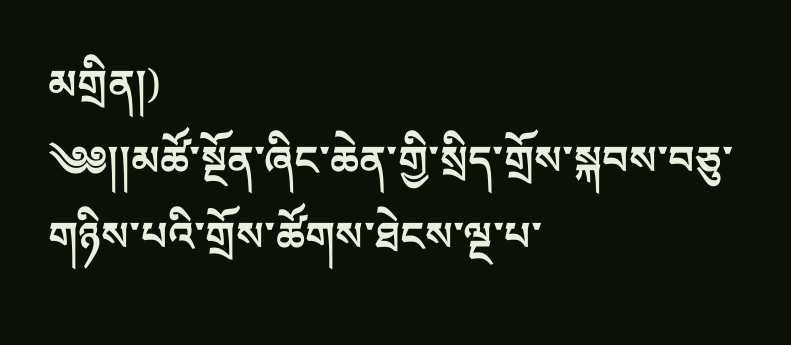མགྲིན།)
༄༅།།མཚོ་སྔོན་ཞིང་ཆེན་གྱི་སྲིད་གྲོས་སྐབས་བཅུ་གཉིས་པའི་གྲོས་ཚོགས་ཐེངས་ལྔ་པ་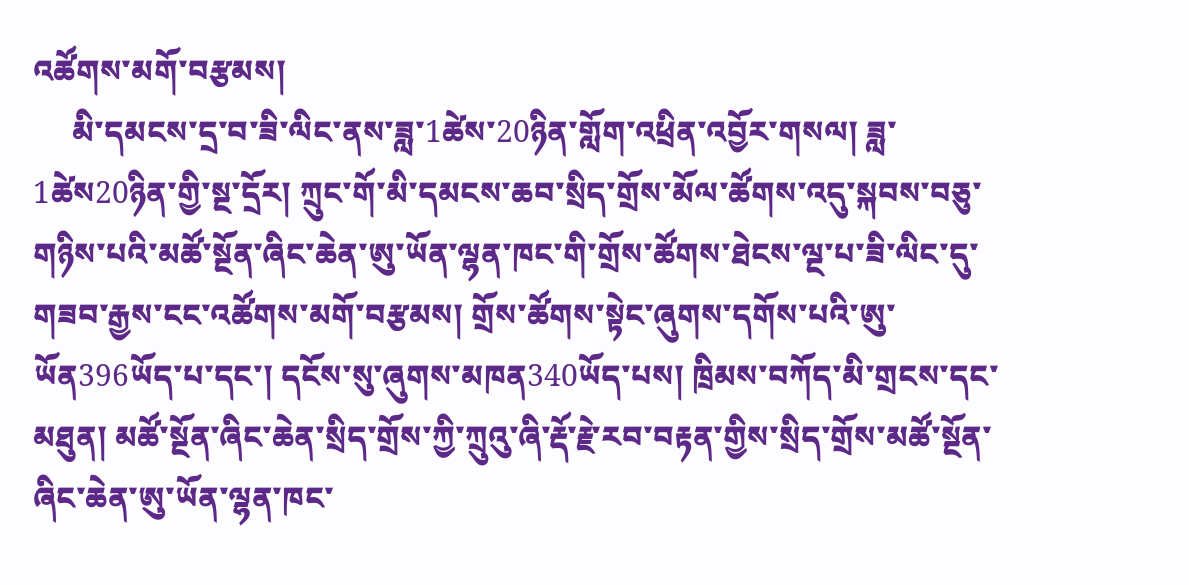འཚོགས་མགོ་བརྩམས།
     མི་དམངས་དྲ་བ་ཟི་ལིང་ནས་ཟླ་1ཚེས་20ཉིན་གློག་འཕྲིན་འབྱོར་གསལ། ཟླ་1ཚེས20ཉིན་གྱི་སྔ་དྲོར། ཀྲུང་གོ་མི་དམངས་ཆབ་སྲིད་གྲོས་མོལ་ཚོགས་འདུ་སྐབས་བཅུ་གཉིས་པའི་མཚོ་སྔོན་ཞིང་ཆེན་ཨུ་ཡོན་ལྷན་ཁང་གི་གྲོས་ཚོགས་ཐེངས་ལྔ་པ་ཟི་ལིང་དུ་གཟབ་རྒྱས་ངང་འཚོགས་མགོ་བརྩམས། གྲོས་ཚོགས་སྟེང་ཞུགས་དགོས་པའི་ཨུ་ཡོན396ཡོད་པ་དང་། དངོས་སུ་ཞུགས་མཁན340ཡོད་པས། ཁྲིམས་བཀོད་མི་གྲངས་དང་མཐུན། མཚོ་སྔོན་ཞིང་ཆེན་སྲིད་གྲོས་ཀྱི་ཀྲུའུ་ཞི་རྡོ་རྗེ་རབ་བརྟན་གྱིས་སྲིད་གྲོས་མཚོ་སྔོན་ཞིང་ཆེན་ཨུ་ཡོན་ལྷན་ཁང་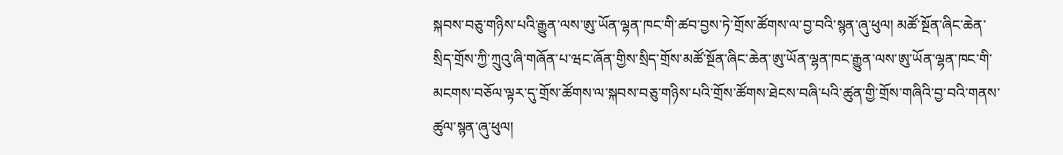སྐབས་བཅུ་གཉིས་པའི་རྒྱུན་ལས་ཨུ་ཡོན་ལྷན་ཁང་གི་ཚབ་བྱས་ཏེ་གྲོས་ཚོགས་ལ་བྱ་བའི་སྙན་ཞུ་ཕུལ། མཚོ་སྔོན་ཞིང་ཆེན་སྲིད་གྲོས་ཀྱི་ཀྲུའུ་ཞི་གཞོན་པ་ཝང་ཞོན་གྱིས་སྲིད་གྲོས་མཚོ་སྔོན་ཞིང་ཆེན་ཨུ་ཡོན་ལྷན་ཁང་རྒྱུན་ལས་ཨུ་ཡོན་ལྷན་ཁང་གི་མངགས་བཅོལ་ལྟར་དུ་གྲོས་ཚོགས་ལ་སྐབས་བཅུ་གཉིས་པའི་གྲོས་ཚོགས་ཐེངས་བཞི་པའི་ཚུན་གྱི་གྲོས་གཞིའི་བྱ་བའི་གནས་ཚུལ་སྙན་ཞུ་ཕུལ།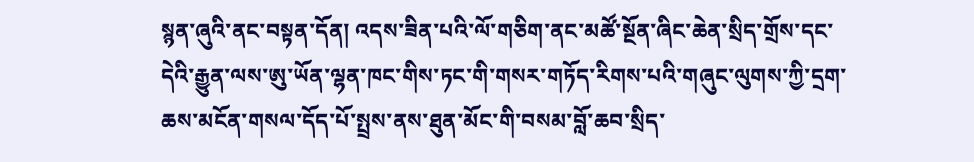སྙན་ཞུའི་ནང་བསྟན་དོན། འདས་ཟིན་པའི་ལོ་གཅིག་ནང་མཚོ་སྔོན་ཞིང་ཆེན་སྲིད་གྲོས་དང་དེའི་རྒྱུན་ལས་ཨུ་ཡོན་ལྷན་ཁང་གིས་ཏང་གི་གསར་གཏོད་རིགས་པའི་གཞུང་ལུགས་ཀྱི་དྲག་ཆས་མངོན་གསལ་དོད་པོ་སྤྲས་ནས་ཐུན་མོང་གི་བསམ་བློ་ཆབ་སྲིད་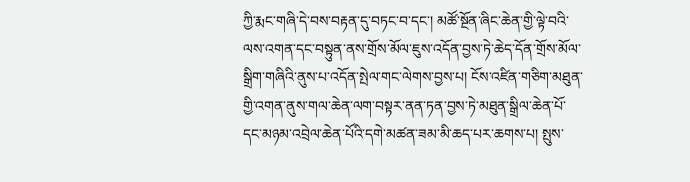ཀྱི་རྨང་གཞི་དེ་བས་བརྟན་དུ་བཏང་བ་དང་། མཚོ་སྔོན་ཞིང་ཆེན་གྱི་ལྟེ་བའི་ལས་འགན་དང་བསྟུན་ནས་གྲོས་མོལ་ཇུས་འདོན་བྱས་ཏེ་ཆེད་དོན་གྲོས་མོལ་སྒྲིག་གཞིའི་ནུས་པ་འདོན་སྤེལ་གང་ལེགས་བྱས་པ། ངོས་འཛིན་གཅིག་མཐུན་གྱི་འགན་ནུས་གལ་ཆེན་ལག་བསྟར་ནན་ཏན་བྱས་ཏེ་མཐུན་སྒྲིལ་ཆེན་པོ་དང་མཉམ་འབྲེལ་ཆེན་པོའི་དགེ་མཚན་ཟམ་མི་ཆད་པར་ཆགས་པ། སྤུས་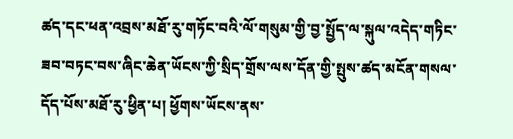ཚད་དང་ཕན་འབྲས་མཐོ་རུ་གཏོང་བའི་ལོ་གསུམ་གྱི་བྱ་སྤྱོད་ལ་སྐུལ་འདེད་གཏིང་ཟབ་བཏང་བས་ཞིང་ཆེན་ཡོངས་ཀྱི་སྲིད་གྲོས་ལས་དོན་གྱི་སྤུས་ཚད་མངོན་གསལ་དོད་པོས་མཐོ་རུ་ཕྱིན་པ། ཕྱོགས་ཡོངས་ནས་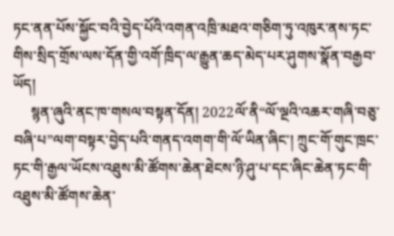ཏང་ནན་པོས་སྐྱོང་བའི་བྱེད་པོའི་འགན་འཁྲི་མཐའ་གཅིག་ཏུ་འཁུར་ནས་ཏང་གིས་སྲིད་གྲོས་ལས་དོན་གྱི་འགོ་ཁྲིད་ལ་རྒྱུན་ཆད་མེད་པར་ཤུགས་སྣོན་བརྒྱབ་ཡོད།
     སྙན་ཞུའི་ནང་ཁ་གསལ་བསྟན་དོན། 2022ལོ་ནི“ལོ་ལྔའི་འཆར་གཞི་བཅུ་བཞི་པ”ལག་བསྟར་བྱེད་པའི་གནད་འགག་གི་ལོ་ཡིན་ཞིང་། ཀྲུང་གོ་གུང་ཁྲང་ཏང་གི་རྒྱལ་ཡོངས་འཐུས་མི་ཚོགས་ཆེན་ཐེངས་ཉི་ཤུ་པ་དང་ཞིང་ཆེན་ཏང་གི་འཐུས་མི་ཚོགས་ཆེན་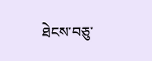ཐེངས་བཅུ་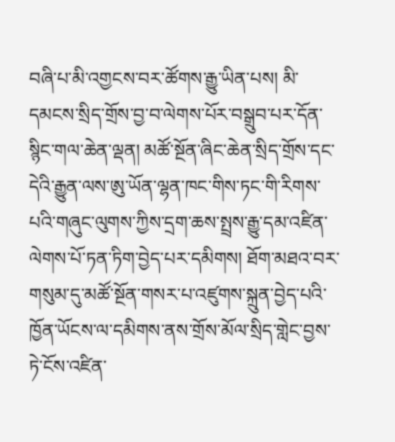བཞི་པ་མི་འགྱངས་བར་ཚོགས་རྒྱུ་ཡིན་པས། མི་དམངས་སྲིད་གྲོས་བྱ་བ་ལེགས་པོར་བསྒྲུབ་པར་དོན་སྙིང་གལ་ཆེན་ལྡན། མཚོ་སྔོན་ཞིང་ཆེན་སྲིད་གྲོས་དང་དེའི་རྒྱུན་ལས་ཨུ་ཡོན་ལྷན་ཁང་གིས་ཏང་གི་རིགས་པའི་གཞུང་ལུགས་ཀྱིས་དྲག་ཆས་སྤྲས་རྒྱུ་དམ་འཛིན་ལེགས་པོ་ཏན་ཏིག་བྱེད་པར་དམིགས། ཐོག་མཐའ་བར་གསུམ་དུ་མཚོ་སྔོན་གསར་པ་འཛུགས་སྐྲུན་བྱེད་པའི་ཁྱོན་ཡོངས་ལ་དམིགས་ནས་གྲོས་མོལ་སྲིད་གླེང་བྱས་ཏེ་ངོས་འཛིན་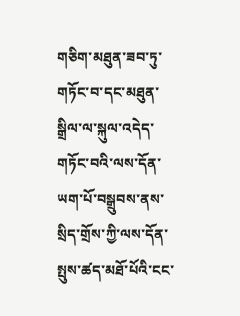གཅིག་མཐུན་ཟབ་ཏུ་གཏོང་བ་དང་མཐུན་སྒྲིལ་ལ་སྐུལ་འདེད་གཏོང་བའི་ལས་དོན་ཡག་པོ་བསྒྲུབས་ནས་སྲིད་གྲོས་ཀྱི་ལས་དོན་སྤུས་ཚད་མཐོ་པོའི་ངང་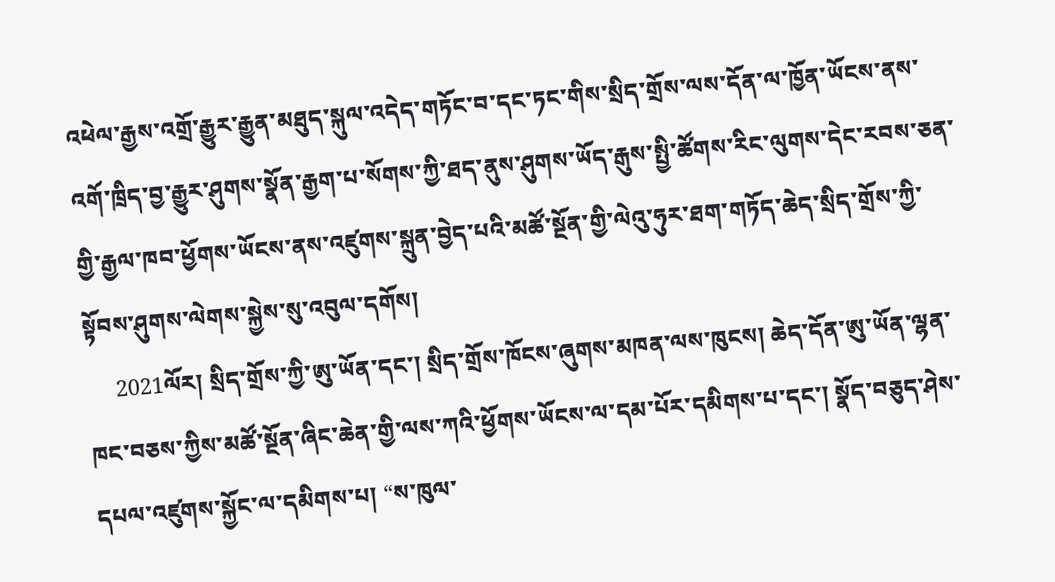འཕེལ་རྒྱས་འགྲོ་རྒྱུར་རྒྱུན་མཐུད་སྐུལ་འདེད་གཏོང་བ་དང་ཏང་གིས་སྲིད་གྲོས་ལས་དོན་ལ་ཁྱོན་ཡོངས་ནས་འགོ་ཁྲིད་བྱ་རྒྱུར་ཤུགས་སྣོན་རྒྱག་པ་སོགས་ཀྱི་ཐད་ནུས་ཤུགས་ཡོད་རྒུས་སྤྱི་ཚོགས་རིང་ལུགས་དེང་རབས་ཅན་གྱི་རྒྱལ་ཁབ་ཕྱོགས་ཡོངས་ནས་འཛུགས་སྐྲུན་བྱེད་པའི་མཚོ་སྔོན་གྱི་ལེའུ་ཧུར་ཐག་གཏོད་ཆེད་སྲིད་གྲོས་ཀྱི་སྟོབས་ཤུགས་ལེགས་སྐྱེས་སུ་འབུལ་དགོས།
     2021ལོར། སྲིད་གྲོས་ཀྱི་ཨུ་ཡོན་དང་། སྲིད་གྲོས་ཁོངས་ཞུགས་མཁན་ལས་ཁུངས། ཆེད་དོན་ཨུ་ཡོན་ལྷན་ཁང་བཅས་ཀྱིས་མཚོ་སྔོན་ཞིང་ཆེན་གྱི་ལས་ཀའི་ཕྱོགས་ཡོངས་ལ་དམ་པོར་དམིགས་པ་དང་། སྣོད་བཅུད་ཤེས་དཔལ་འཛུགས་སྐྱོང་ལ་དམིགས་པ། “ས་ཁུལ་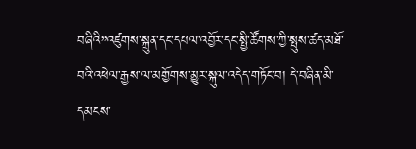བཞིའི”འཛུགས་སྐྲུན་དང་དཔལ་འབྱོར་དང་སྤྱི་ཚོགས་ཀྱི་སྤུས་ཚད་མཐོ་བའི་འཕེལ་རྒྱས་ལ་མགྱོགས་མྱུར་སྐུལ་འདེད་གཏོང་བ། དེ་བཞིན་མི་དམངས་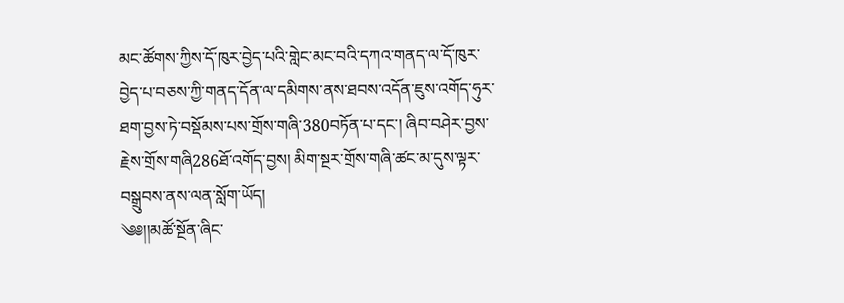མང་ཚོགས་ཀྱིས་དོ་ཁུར་བྱེད་པའི་གླེང་མང་བའི་དཀའ་གནད་ལ་དོ་ཁུར་བྱེད་པ་བཅས་ཀྱི་གནད་དོན་ལ་དམིགས་ནས་ཐབས་འདོན་ཇུས་འགོད་ཧུར་ཐག་བྱས་ཏེ་བསྡོམས་པས་གྲོས་གཞི་380བཏོན་པ་དང་། ཞིབ་བཤེར་བྱས་རྗེས་གྲོས་གཞི286ཐོ་འགོད་བྱས། མིག་སྔར་གྲོས་གཞི་ཚང་མ་དུས་ལྟར་བསྒྲུབས་ནས་ལན་སློག་ཡོད།
༄༅།།མཚོ་སྔོན་ཞིང་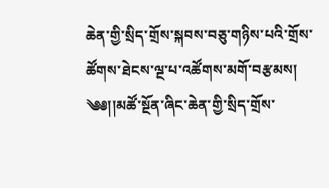ཆེན་གྱི་སྲིད་གྲོས་སྐབས་བཅུ་གཉིས་པའི་གྲོས་ཚོགས་ཐེངས་ལྔ་པ་འཚོགས་མགོ་བརྩམས།
༄༅།།མཚོ་སྔོན་ཞིང་ཆེན་གྱི་སྲིད་གྲོས་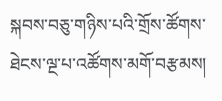སྐབས་བཅུ་གཉིས་པའི་གྲོས་ཚོགས་ཐེངས་ལྔ་པ་འཚོགས་མགོ་བརྩམས།